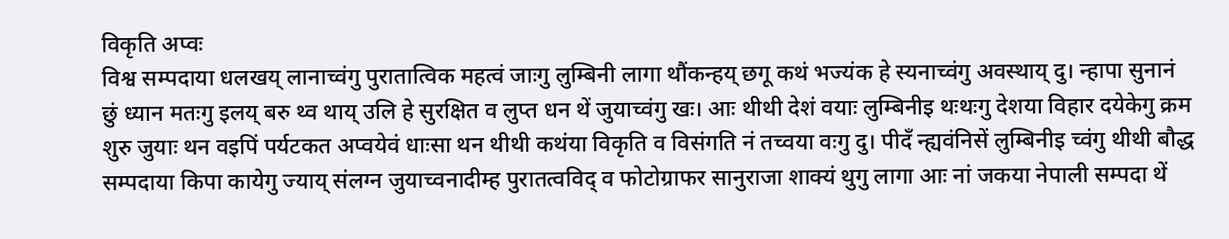विकृति अप्वः
विश्व सम्पदाया धलखय् लानाच्वंगु पुरातात्विक महत्वं जाःगु लुम्बिनी लागा थौंकन्हय् छगू कथं भज्यंक हे स्यनाच्वंगु अवस्थाय् दु। न्हापा सुनानं छुं ध्यान मतःगु इलय् बरु थ्व थाय् उलि हे सुरक्षित व लुप्त धन थें जुयाच्वंगु खः। आः थीथी देशं वयाः लुम्बिनीइ थःथःगु देशया विहार दयेकेगु क्रम शुरु जुयाः थन वइपिं पर्यटकत अप्वयेवं धाःसा थन थीथी कथंया विकृति व विसंगति नं तच्वया वःगु दु। पीदँ न्ह्यवंनिसें लुम्बिनीइ च्वंगु थीथी बौद्ध सम्पदाया किपा कायेगु ज्याय् संलग्न जुयाच्वनादीम्ह पुरातत्वविद् व फोटोग्राफर सानुराजा शाक्यं थुगु लागा आः नां जकया नेपाली सम्पदा थें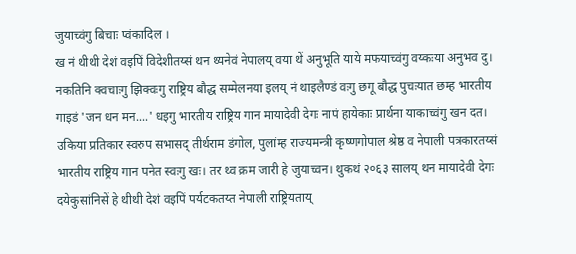जुयाच्वंगु बिचाः प्वंकादिल ।
ख नं थीथी देशं वइपिं विदेशीतय्सं थन थ्यनेवं नेपालय् वया थें अनुभूति याये मफयाच्वंगु वय्कःया अनुभव दु।
नकतिनि क्वचाःगु झिक्वःगु राष्ट्रिय बौद्ध सम्मेलनया इलय् नं थाइलैण्डं वःगु छगू बौद्ध पुचःयात छम्ह भारतीय गाइडं 'जन धन मन....' धइगु भारतीय राष्ट्रिय गान मायादेवी देगः नापं हायेकाः प्रार्थना याकाच्वंगु खन दत। उकिया प्रतिकार स्वरुप सभासद् तीर्थराम डंगोल, पुलांम्ह राज्यमन्त्री कृष्णगोपाल श्रेष्ठ व नेपाली पत्रकारतय्सं भारतीय राष्ट्रिय गान पनेत स्वःगु खः। तर थ्व क्रम जारी हे जुयाच्वन। थुकथं २०६३ सालय् थन मायादेवी देगः दयेकुसांनिसें हे थीथी देशं वइपिं पर्यटकतय्त नेपाली राष्ट्रियताय्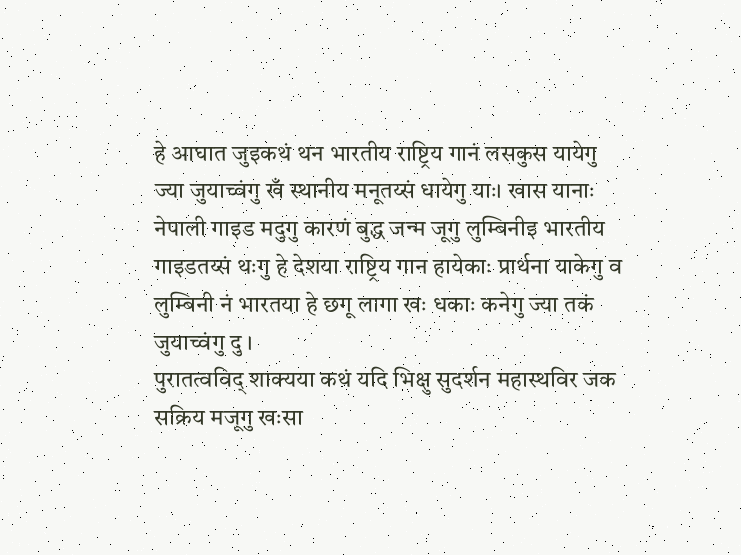हे आघात जुइकथं थन भारतीय राष्ट्रिय गानं लसकुस यायेगु ज्या जुयाच्वंगु खँ स्थानीय मनूतय्सं धायेगु याः। खास यानाः नेपाली गाइड मदुगु कारणं बुद्ध जन्म जूगु लुम्बिनीइ भारतीय गाइडतय्सं थःगु हे देशया राष्ट्रिय गान हायेकाः प्रार्थना याकेगु व लुम्बिनी नं भारतया हे छगू लागा खः धकाः कनेगु ज्या तकं जुयाच्वंगु दु ।
पुरातत्वविद् शाक्यया कथं यदि भिक्षु सुदर्शन महास्थविर जक सक्रिय मजूगु खःसा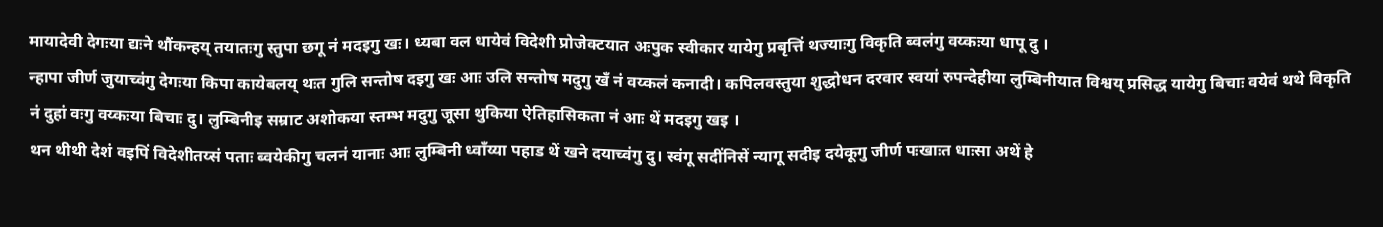मायादेवी देगःया द्यःने थौंकन्हय् तयातःगु स्तुपा छगू नं मदइगु खः। ध्यबा वल धायेवं विदेशी प्रोजेक्टयात अःपुक स्वीकार यायेगु प्रबृत्तिं थज्याःगु विकृति ब्वलंगु वय्कःया धापू दु ।
न्हापा जीर्ण जुयाच्वंगु देगःया किपा कायेबलय् थःत गुलि सन्तोष दइगु खः आः उलि सन्तोष मदुगु खँ नं वय्कलं कनादी। कपिलवस्तुया शुद्धोधन दरवार स्वयां रुपन्देहीया लुम्बिनीयात विश्वय् प्रसिद्ध यायेगु बिचाः वयेवं थथे विकृति नं दुहां वःगु वय्कःया बिचाः दु। लुम्बिनीइ सम्राट अशोकया स्तम्भ मदुगु जूसा थुकिया ऐतिहासिकता नं आः थें मदइगु खइ ।
थन थीथी देशं वइपिं विदेशीतय्सं पताः ब्वयेकीगु चलनं यानाः आः लुम्बिनी ध्वाँय्या पहाड थें खने दयाच्वंगु दु। स्वंगू सदींनिसें न्यागू सदीइ दयेकूगु जीर्ण पःखाःत धाःसा अथें हे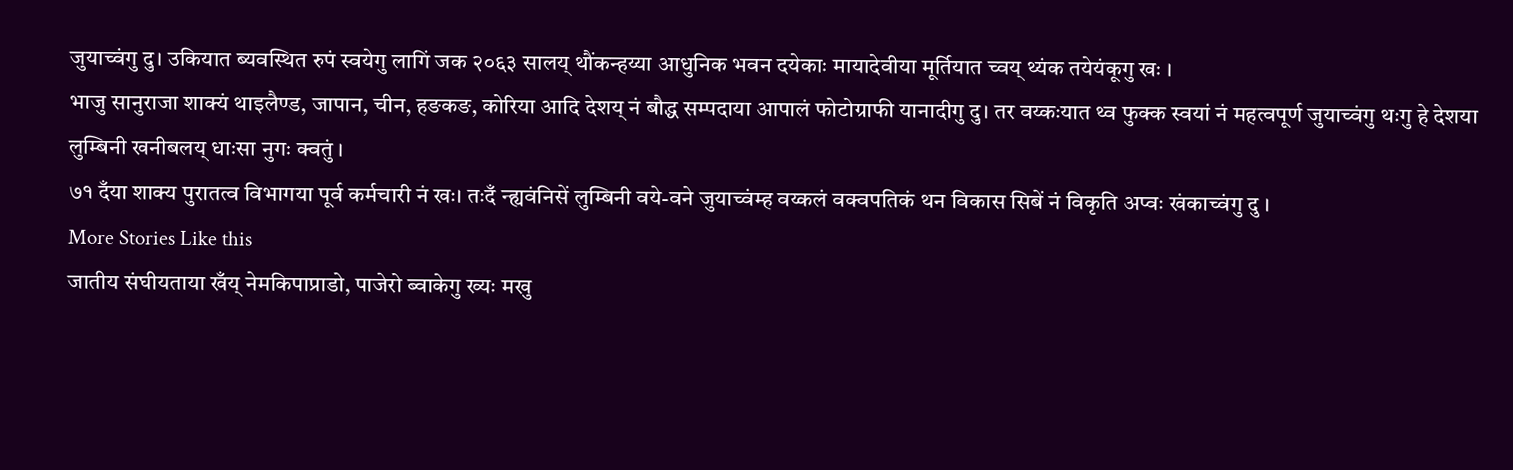जुयाच्वंगु दु। उकियात ब्यवस्थित रुपं स्वयेगु लागिं जक २०६३ सालय् थौंकन्हय्या आधुनिक भवन दयेकाः मायादेवीया मूर्तियात च्वय् थ्यंक तयेयंकूगु खः ।
भाजु सानुराजा शाक्यं थाइलैण्ड, जापान, चीन, हङकङ, कोरिया आदि देशय् नं बौद्ध सम्पदाया आपालं फोटोग्राफी यानादीगु दु। तर वय्कःयात थ्व फुक्क स्वयां नं महत्वपूर्ण जुयाच्वंगु थःगु हे देशया लुम्बिनी खनीबलय् धाःसा नुगः क्वतुं ।
७१ दँया शाक्य पुरातत्व विभागया पूर्व कर्मचारी नं खः। तःदँ न्ह्यवंनिसें लुम्बिनी वये-वने जुयाच्वंम्ह वय्कलं वक्वपतिकं थन विकास सिबें नं विकृति अप्वः खंकाच्वंगु दु ।
More Stories Like this
जातीय संघीयताया खँय् नेमकिपाप्राडो, पाजेरो ब्वाकेगु ख्यः मखु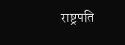राष्ट्रपति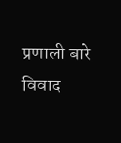प्रणाली बारे विवाद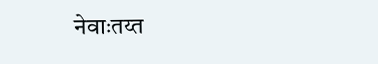नेवाःतय्त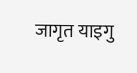जागृत याइगु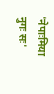'नेपाःमिया नुगः सः'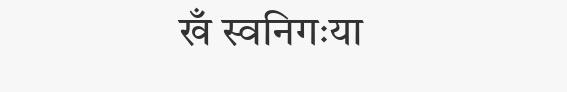खँ स्वनिगःया